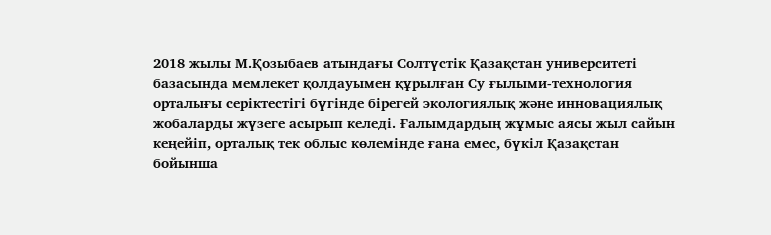2018 жылы М.Қозыбаев атындағы Солтүстік Қазақстан университеті базасында мемлекет қолдауымен құрылған Су ғылыми-технология орталығы серіктестігі бүгінде бірегей экологиялық және инновациялық жобаларды жүзеге асырып келеді. Ғалымдардың жұмыс аясы жыл сайын кеңейіп, орталық тек облыс көлемінде ғана емес, бүкіл Қазақстан бойынша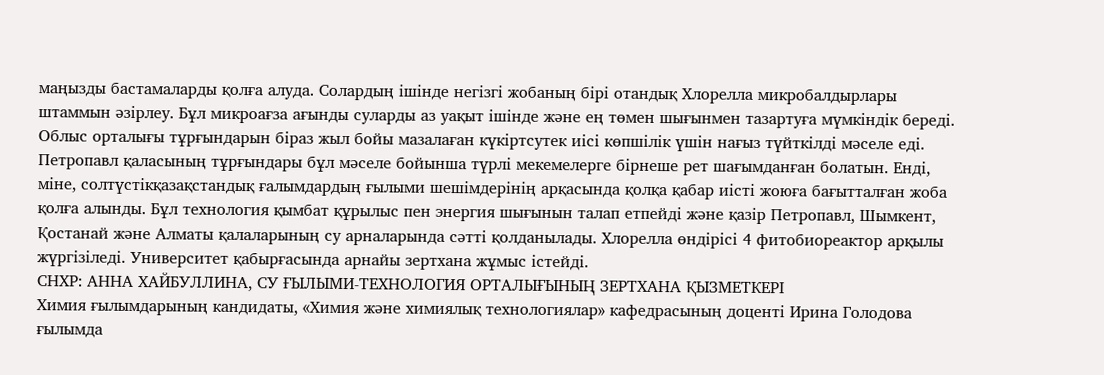маңызды бастамаларды қолға алуда. Солардың ішінде негізгі жобаның бірі отандық Хлорелла микробалдырлары штаммын әзірлеу. Бұл микроағза ағынды суларды аз уақыт ішінде және ең төмен шығынмен тазартуға мүмкіндік береді.
Облыс орталығы тұрғындарын біраз жыл бойы мазалаған күкіртсутек иісі көпшілік үшін нағыз түйткілді мәселе еді. Петропавл қаласының тұрғындары бұл мәселе бойынша түрлі мекемелерге бірнеше рет шағымданған болатын. Енді, міне, солтүстікқазақстандық ғалымдардың ғылыми шешімдерінің арқасында қолқа қабар иісті жоюға бағытталған жоба қолға алынды. Бұл технология қымбат құрылыс пен энергия шығынын талап етпейді және қазір Петропавл, Шымкент, Қостанай және Алматы қалаларының су арналарында сәтті қолданылады. Хлорелла өндірісі 4 фитобиореактор арқылы жүргізіледі. Университет қабырғасында арнайы зертхана жұмыс істейді.
СНХР: АННА ХАЙБУЛЛИНА, СУ ҒЫЛЫМИ-ТЕХНОЛОГИЯ ОРТАЛЫҒЫНЫҢ ЗЕРТХАНА ҚЫЗМЕТКЕРІ
Химия ғылымдарының кандидаты, «Химия және химиялық технологиялар» кафедрасының доценті Ирина Голодова ғылымда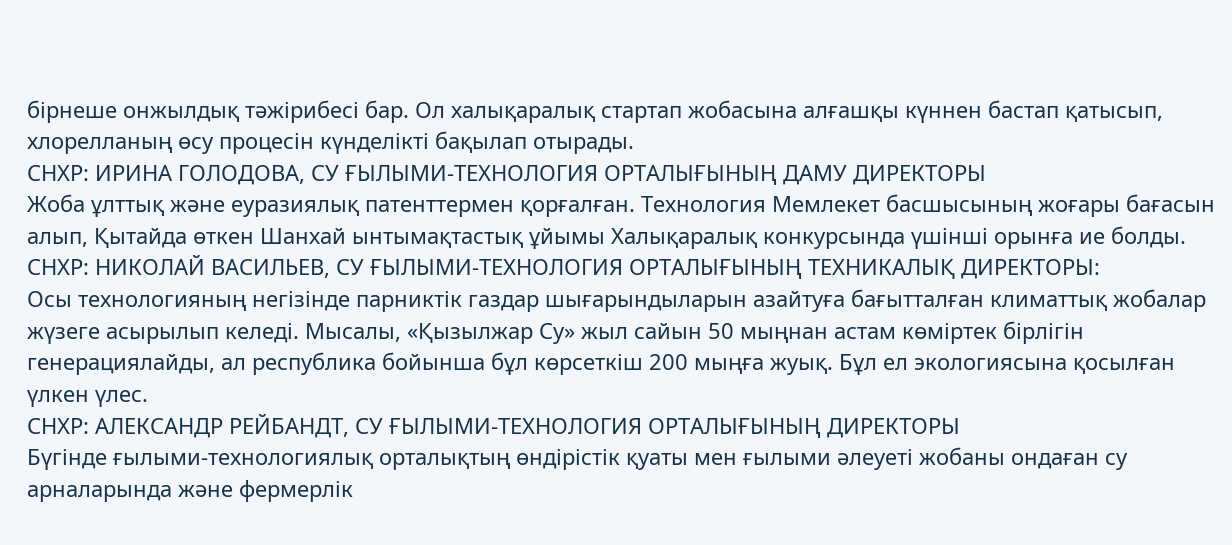бірнеше онжылдық тәжірибесі бар. Ол халықаралық стартап жобасына алғашқы күннен бастап қатысып, хлорелланың өсу процесін күнделікті бақылап отырады.
СНХР: ИРИНА ГОЛОДОВА, СУ ҒЫЛЫМИ-ТЕХНОЛОГИЯ ОРТАЛЫҒЫНЫҢ ДАМУ ДИРЕКТОРЫ
Жоба ұлттық және еуразиялық патенттермен қорғалған. Технология Мемлекет басшысының жоғары бағасын алып, Қытайда өткен Шанхай ынтымақтастық ұйымы Халықаралық конкурсында үшінші орынға ие болды.
СНХР: НИКОЛАЙ ВАСИЛЬЕВ, СУ ҒЫЛЫМИ-ТЕХНОЛОГИЯ ОРТАЛЫҒЫНЫҢ ТЕХНИКАЛЫҚ ДИРЕКТОРЫ:
Осы технологияның негізінде парниктік газдар шығарындыларын азайтуға бағытталған климаттық жобалар жүзеге асырылып келеді. Мысалы, «Қызылжар Су» жыл сайын 50 мыңнан астам көміртек бірлігін генерациялайды, ал республика бойынша бұл көрсеткіш 200 мыңға жуық. Бұл ел экологиясына қосылған үлкен үлес.
СНХР: АЛЕКСАНДР РЕЙБАНДТ, СУ ҒЫЛЫМИ-ТЕХНОЛОГИЯ ОРТАЛЫҒЫНЫҢ ДИРЕКТОРЫ
Бүгінде ғылыми-технологиялық орталықтың өндірістік қуаты мен ғылыми әлеуеті жобаны ондаған су арналарында және фермерлік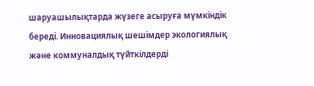шаруашылықтарда жүзеге асыруға мүмкіндік береді. Инновациялық шешімдер экологиялық және коммуналдық түйткілдерді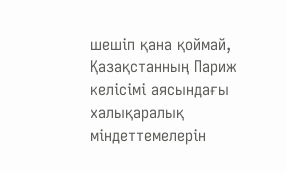шешіп қана қоймай, Қазақстанның Париж келісімі аясындағы халықаралық міндеттемелерін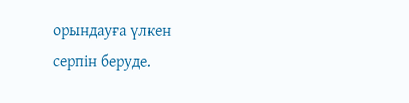орындауға үлкен серпін беруде.